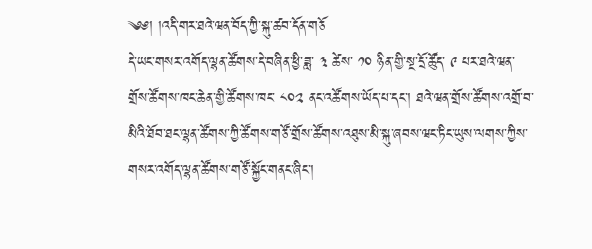༄༅། །འདི་གར་ཐའེ་ཝན་བོད་ཀྱི་སྐུ་ཚབ་དོན་གཅོ
དེ་ཡང་གསར་འགོད་ལྷན་ཚོགས་དེ་བཞིན་ཕྱི་ཟླ་ ༣ ཚེས་ ༡༠ ཉིན་གྱི་སྔ་དྲོ་ཚོུད་ ༩ པར་ཐའེ་ཝན་གྲོས་ཚོགས་ཁང་ཆེན་གྱི་ཚོགས་ཁང་ ༨༠༢ ནང་འཚོགས་ཡོད་པ་དང་། ཐའེ་ཝན་གྲོས་ཚོགས་འགྲོ་བ་མིའི་ཐོབ་ཐང་ལྷན་ཚོགས་ཀྱི་ཚོགས་གཙོ་གྲོས་ཚོགས་འཐུས་མི་སྐུ་ཞབས་ཝང་ཏིང་ཡུས་ལགས་ཀྱིས་གསར་འགོད་ལྷན་ཚོགས་གཙོ་སྐྱོང་གནང་ཞིང་།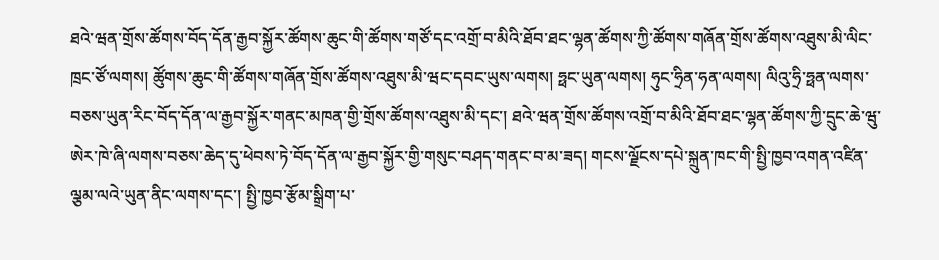ཐའེ་ཝན་གྲོས་ཚོགས་བོད་དོན་རྒྱབ་སྐྱོར་ཚོགས་ཆུང་གི་ཚོགས་གཙོ་དང་འགྲོ་བ་མིའི་ཐོབ་ཐང་ལྷན་ཚོགས་ཀྱི་ཚོགས་གཞོན་གྲོས་ཚོགས་འཐུས་མི་ལིང་ཁྲང་ཙོ་ལགས། ཚོུགས་ཆུང་གི་ཚོགས་གཞོན་གྲོས་ཚོགས་འཐུས་མི་ཝང་དབང་ཡུས་ལགས། ཧྥང་ཡུན་ལགས། ཧུང་ཧྲིན་ཧན་ལགས། ལིའུ་ཧྲི་ཧྥན་ལགས་བཅས་ཡུན་རིང་བོད་དོན་ལ་རྒྱབ་སྐྱོར་གནང་མཁན་གྱི་གྲོས་ཚོགས་འཐུས་མི་དང་། ཐའེ་ཝན་གྲོས་ཚོགས་འགྲོ་བ་མིའི་ཐོབ་ཐང་ལྷན་ཚོགས་ཀྱི་དྲུང་ཆེ་ཝུ་ཨེར་ཁེ་ཞི་ལགས་བཅས་ཆེད་དུ་ཕེབས་ཏེ་བོད་དོན་ལ་རྒྱབ་སྐྱོར་གྱི་གསུང་བཤད་གནང་བ་མ་ཟད། གངས་ལྗོངས་དཔེ་སྐྲུན་ཁང་གི་སྤྱི་ཁྱབ་འགན་འཛིན་ལྕམ་ལའེ་ཡུན་ནིང་ལགས་དང་། སྤྱི་ཁྱབ་རྩོམ་སྒྲིག་པ་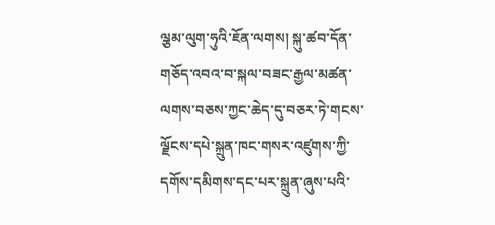ལྕམ་ལུག་ཧུའི་ཇོན་ལགས། སྐུ་ཚབ་དོན་གཅོད་འབའ་བ་སྐལ་བཟང་རྒྱལ་མཚན་ལགས་བཅས་ཀྱང་ཆེད་དུ་བཅར་ཏེ་གངས་ལྗོངས་དཔེ་སྐྲུན་ཁང་གསར་འཛུགས་ཀྱི་དགོས་དམིགས་དང་པར་སྐྲུན་ཞུས་པའི་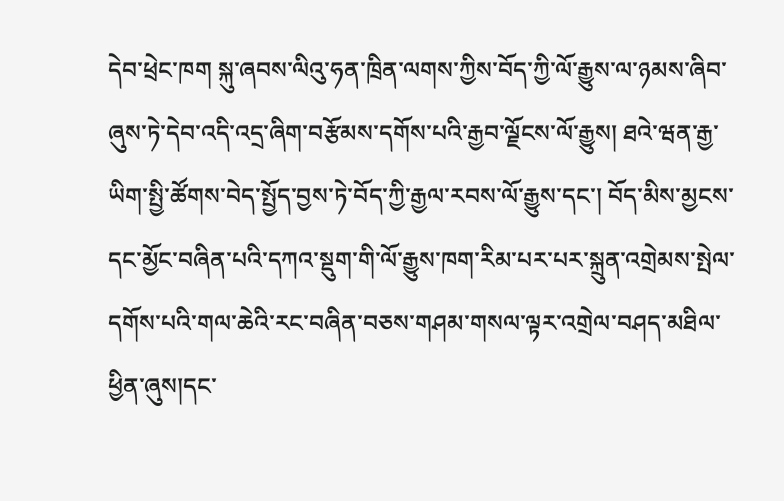དེབ་ཕྲེང་ཁག སྐུ་ཞབས་ལིའུ་ཧན་ཁྲིན་ལགས་ཀྱིས་བོད་ཀྱི་ལོ་རྒྱུས་ལ་ཉམས་ཞིབ་ཞུས་ཏེ་དེབ་འདི་འདྲ་ཞིག་བརྩོམས་དགོས་པའི་རྒྱབ་ལྗོངས་ལོ་རྒྱུས། ཐའེ་ཝན་རྒྱ་ཡིག་སྤྱི་ཚོགས་བེད་སྤྱོད་བྱས་ཏེ་བོད་ཀྱི་རྒྱལ་རབས་ལོ་རྒྱུས་དང་། བོད་མིས་མྱངས་དང་མྱོང་བཞིན་པའི་དཀའ་སྡུག་གི་ལོ་རྒྱུས་ཁག་རིམ་པར་པར་སྐྲུན་འགྲེམས་སྤེལ་དགོས་པའི་གལ་ཆེའི་རང་བཞིན་བཅས་གཤམ་གསལ་ལྟར་འགྲེལ་བཤད་མཐིལ་ཕྱིན་ཞུས།དང་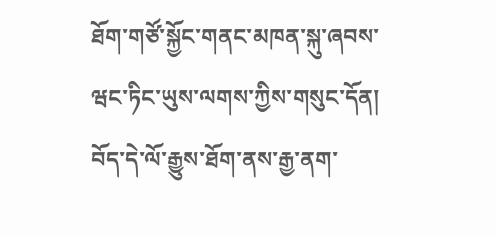ཐོག་གཙོ་སྐྱོང་གནང་མཁན་སྐུ་ཞབས་ཝང་ཏིང་ཡུས་ལགས་ཀྱིས་གསུང་དོན། བོད་དེ་ལོ་རྒྱུས་ཐོག་ནས་རྒྱ་ནག་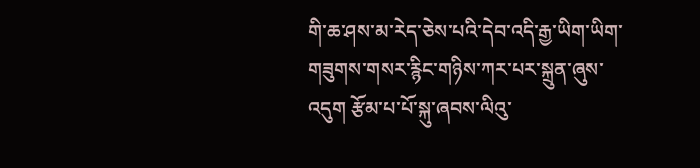གི་ཆ་ཤས་མ་རེད་ཅེས་པའི་དེབ་འདི་རྒྱ་ཡིག་ཡིག་གཟུགས་གསར་རྙིང་གཉིས་ཀར་པར་སྐྲུན་ཞུས་འདུག རྩོམ་པ་པོ་སྐུ་ཞབས་ལིའུ་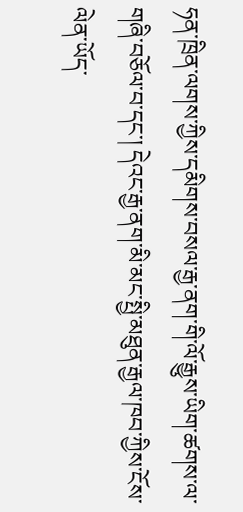ཧན་ཁྲིན་ལགས་ཀྱིས་དམིགས་བསལ་རྒྱ་ནག་གི་ལོ་རྒྱུས་ཡིག་ཚགས་ལ་གཞི་བཅོལ་བ་དང་། དེའང་རྒྱ་ནག་མི་མང་སྤྱི་མཐུན་རྒྱལ་ཁབ་ཀྱིས་ངོས་ལེན་ཡོད་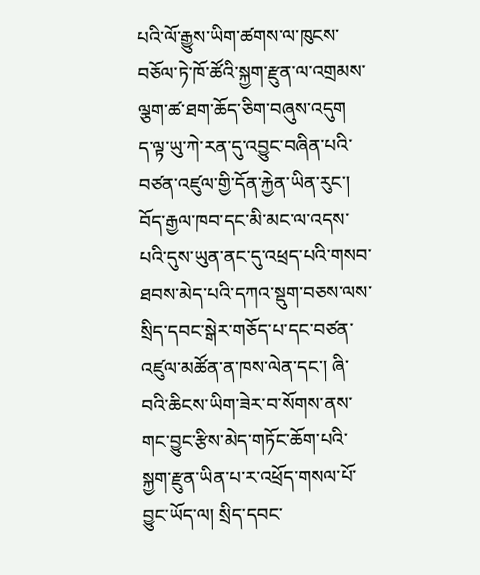པའི་ལོ་རྒྱུས་ཡིག་ཚགས་ལ་ཁུངས་བཅོལ་ཏེ་ཁོ་ཚོའི་སྐྱག་རྫུན་ལ་འགྲམས་ལྕག་ཚ་ཐག་ཆོད་ཅིག་བཞུས་འདུག
ད་ལྟ་ཡུ་ཀེ་རན་དུ་འབྱུང་བཞིན་པའི་བཙན་འཛུལ་གྱི་དོན་རྐྱེན་ཡིན་རུང་། བོད་རྒྱལ་ཁབ་དང་མི་མང་ལ་འདས་པའི་དུས་ཡུན་ནང་དུ་འཕྲད་པའི་གསབ་ཐབས་མེད་པའི་དཀའ་སྡུག་བཅས་ལས་སྲིད་དབང་སྒེར་གཅོད་པ་དང་བཙན་འཛུལ་མཚོན་ན་ཁས་ལེན་དང་། ཞི་བའི་ཆིངས་ཡིག་ཟེར་བ་སོགས་ནས་གང་བྱུང་རྩིས་མེད་གཏོང་ཆོག་པའི་སྐྱག་རྫུན་ཡིན་པ་ར་འཕྲོད་གསལ་པོ་བྱུང་ཡོད་ལ། སྲིད་དབང་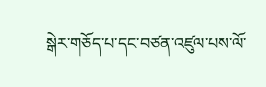སྒེར་གཅོད་པ་དང་བཙན་འཛུལ་པས་ལོ་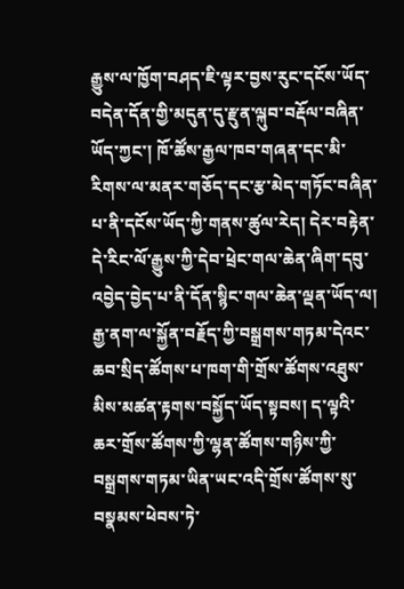རྒྱུས་ལ་ཁྱོག་བཤད་ཇི་ལྟར་བྱས་རུང་དངོས་ཡོད་བདེན་དོན་གྱི་མདུན་དུ་རྫུན་ལྐུབ་བརྡོལ་བཞིན་ཡོད་ཀྱང་། ཁོ་ཚོས་རྒྱལ་ཁབ་གཞན་དང་མི་རིགས་ལ་མནར་གཅོད་དང་རྩ་མེད་གཏོང་བཞིན་པ་ནི་དངོས་ཡོད་ཀྱི་གནས་ཚུལ་རེད། དེར་བརྟེན་དེ་རིང་ལོ་རྒྱུས་ཀྱི་དེབ་ཕྲེང་གལ་ཆེན་ཞིག་དབུ་འབྱེད་བྱེད་པ་ནི་དོན་སྙིང་གལ་ཆེན་ལྡན་ཡོད་ལ། རྒྱ་ནག་ལ་སྐྱོན་བརྗོད་ཀྱི་བསྒྲགས་གཏམ་དེའང་ཆབ་སྲིད་ཚོགས་པ་ཁག་གི་གྲོས་ཚོགས་འཐུས་མིས་མཚན་རྟགས་བསྐྱོད་ཡོད་སྟབས། ད་ལྟའི་ཆར་གྲོས་ཚོགས་ཀྱི་ལྷན་ཚོགས་གཉིས་ཀྱི་བསྒྲགས་གཏམ་ཡིན་ཡང་འདི་གྲོས་ཚོགས་སུ་བསྣམས་ཕེབས་ཏེ་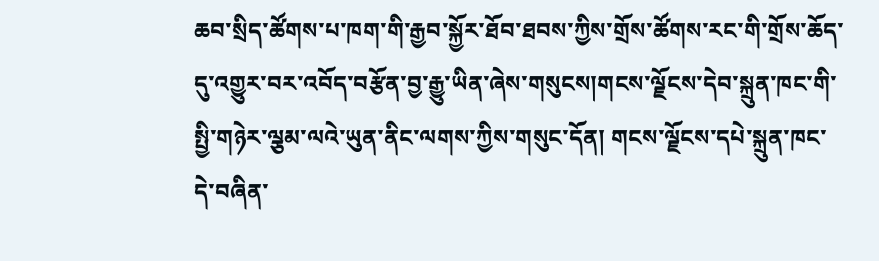ཆབ་སྲིད་ཚོགས་པ་ཁག་གི་རྒྱབ་སྐྱོར་ཐོབ་ཐབས་ཀྱིས་གྲོས་ཚོགས་རང་གི་གྲོས་ཆོད་དུ་འགྱུར་བར་འབོད་བརྩོན་བྱ་རྒྱུ་ཡིན་ཞེས་གསུངས།གངས་ལྗོངས་དེབ་སྐྲུན་ཁང་གི་སྤྱི་གཉེར་ལྕམ་ལའེ་ཡུན་ནིང་ལགས་ཀྱིས་གསུང་དོན། གངས་ལྗོངས་དཔེ་སྐྲུན་ཁང་དེ་བཞིན་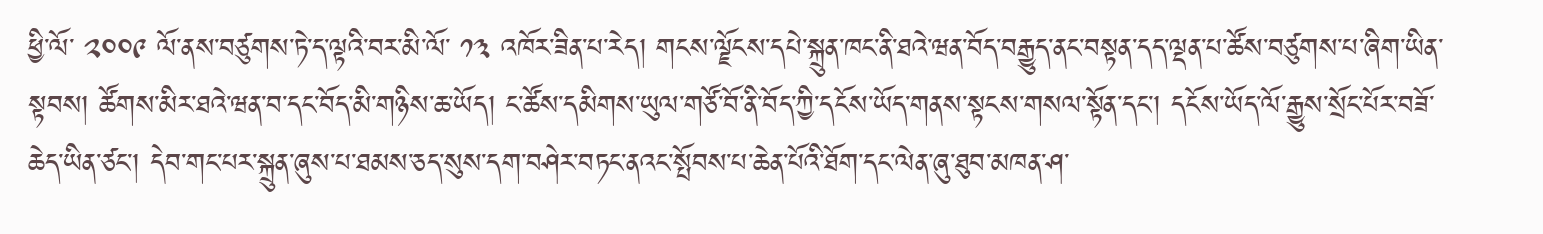ཕྱི་ལོ་ ༢༠༠༩ ལོ་ནས་བཙུགས་ཏེ་ད་ལྟའི་བར་མི་ལོ་ ༡༣ འཁོར་ཟིན་པ་རེད། གངས་ལྗོངས་དཔེ་སྐྲུན་ཁང་ནི་ཐའེ་ཝན་བོད་བརྒྱུད་ནང་བསྟན་དད་ལྡན་པ་ཚོས་བཙུགས་པ་ཞིག་ཡིན་སྟབས། ཚོགས་མིར་ཐའེ་ཝན་བ་དང་བོད་མི་གཉིས་ཆ་ཡོད། ང་ཚོས་དམིགས་ཡུལ་གཙོ་བོ་ནི་བོད་ཀྱི་དངོས་ཡོད་གནས་སྟངས་གསལ་སྟོན་དང་། དངོས་ཡོད་ལོ་རྒྱུས་སྲོང་པོར་བཟོ་ཆེད་ཡིན་ཙང་། དེབ་གང་པར་སྐྲུན་ཞུས་པ་ཐམས་ཅད་སུས་དག་བཤེར་བཏང་ནའང་སྤོབས་པ་ཆེན་པོའི་ཐོག་དང་ལེན་ཞུ་ཐུབ་མཁན་ཤ་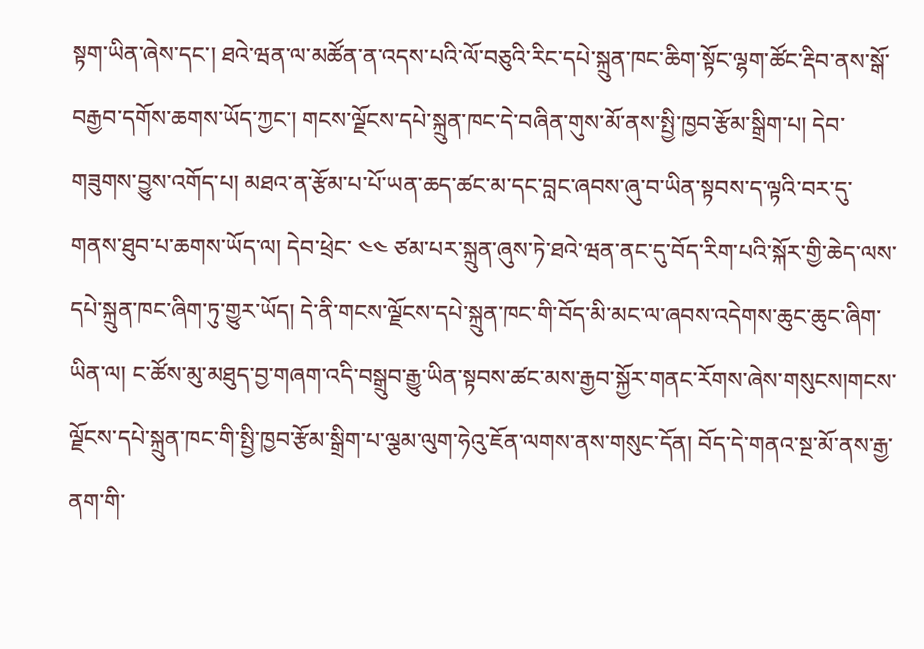སྟག་ཡིན་ཞེས་དང་། ཐའེ་ཝན་ལ་མཚོན་ན་འདས་པའི་ལོ་བཅུའི་རིང་དཔེ་སྐྲུན་ཁང་ཆིག་སྟོང་ལྷག་ཚོང་རྡིབ་ནས་སྒོ་བརྒྱབ་དགོས་ཆགས་ཡོད་ཀྱང་། གངས་ལྗོངས་དཔེ་སྐྲུན་ཁང་དེ་བཞིན་གུས་མོ་ནས་སྤྱི་ཁྱབ་རྩོམ་སྒྲིག་པ། དེབ་གཟུགས་བྱུས་འགོད་པ། མཐའ་ན་རྩོམ་པ་པོ་ཡན་ཆད་ཚང་མ་དང་བླང་ཞབས་ཞུ་བ་ཡིན་སྟབས་ད་ལྟའི་བར་དུ་གནས་ཐུབ་པ་ཆགས་ཡོད་ལ། དེབ་ཕྲེང་ ༤༤ ཙམ་པར་སྐྲུན་ཞུས་ཏེ་ཐའེ་ཝན་ནང་དུ་བོད་རིག་པའི་སྐོར་གྱི་ཆེད་ལས་དཔེ་སྐྲུན་ཁང་ཞིག་ཏུ་གྱུར་ཡོད། དེ་ནི་གངས་ལྗོངས་དཔེ་སྐྲུན་ཁང་གི་བོད་མི་མང་ལ་ཞབས་འདེགས་ཆུང་ཆུང་ཞིག་ཡིན་ལ། ང་ཚོས་མུ་མཐུད་བྱ་གཞག་འདི་བསྒྲུབ་རྒྱུ་ཡིན་སྟབས་ཚང་མས་རྒྱབ་སྐྱོར་གནང་རོགས་ཞེས་གསུངས།གངས་ལྗོངས་དཔེ་སྐྲུན་ཁང་གི་སྤྱི་ཁྱབ་རྩོམ་སྒྲིག་པ་ལྕམ་ལུག་ཧེའུ་ཇོན་ལགས་ནས་གསུང་དོན། བོད་དེ་གནའ་སྔ་མོ་ནས་རྒྱ་ནག་གི་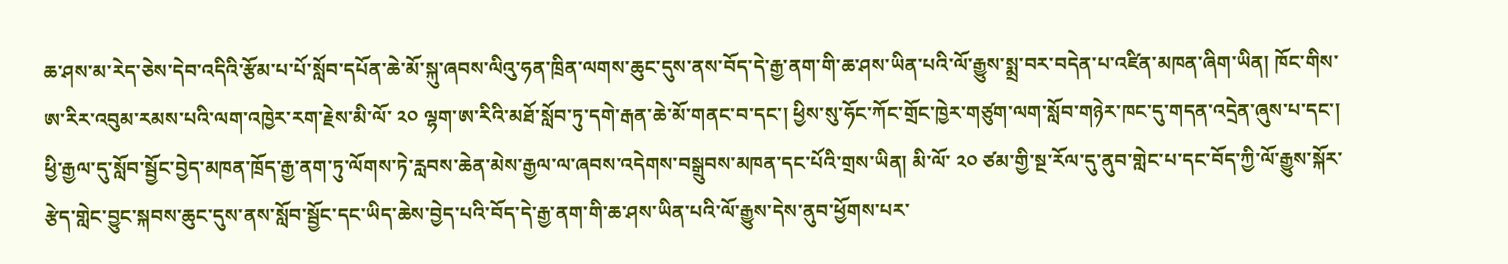ཆ་ཤས་མ་རེད་ཅེས་དེབ་འདིའི་རྩོམ་པ་པོ་སློབ་དཔོན་ཆེ་མོ་སྐུ་ཞབས་ལིའུ་ཧན་ཁྲིན་ལགས་ཆུང་དུས་ནས་བོད་དེ་རྒྱ་ནག་གི་ཆ་ཤས་ཡིན་པའི་ལོ་རྒྱུས་སྨྲ་བར་བདེན་པ་འཛིན་མཁན་ཞིག་ཡིན། ཁོང་གིས་ཨ་རིར་འབུམ་རམས་པའི་ལག་འཁྱེར་རག་རྗེས་མི་ལོ་ ༢༠ ལྷག་ཨ་རིའི་མཐོ་སློབ་ཏུ་དགེ་རྒན་ཆེ་མོ་གནང་བ་དང་། ཕྱིས་སུ་ཧོང་ཀོང་གྲོང་ཁྱེར་གཙུག་ལག་སློབ་གཉེར་ཁང་དུ་གདན་འདྲེན་ཞུས་པ་དང་། ཕྱི་རྒྱལ་དུ་སློབ་སྦྱོང་བྱེད་མཁན་ཁྲོད་རྒྱ་ནག་ཏུ་ལོགས་ཏེ་རླབས་ཆེན་མེས་རྒྱལ་ལ་ཞབས་འདེགས་བསྒྲུབས་མཁན་དང་པོའི་གྲས་ཡིན། མི་ལོ་ ༢༠ ཙམ་གྱི་སྔ་རོལ་དུ་ནུབ་གླེང་པ་དང་བོད་ཀྱི་ལོ་རྒྱུས་སྐོར་རྩེད་གླེང་བྱུང་སྐབས་ཆུང་དུས་ནས་སློབ་སྦྱོང་དང་ཡིད་ཆེས་བྱེད་པའི་བོད་དེ་རྒྱ་ནག་གི་ཆ་ཤས་ཡིན་པའི་ལོ་རྒྱུས་དེས་ནུབ་ཕྱོགས་པར་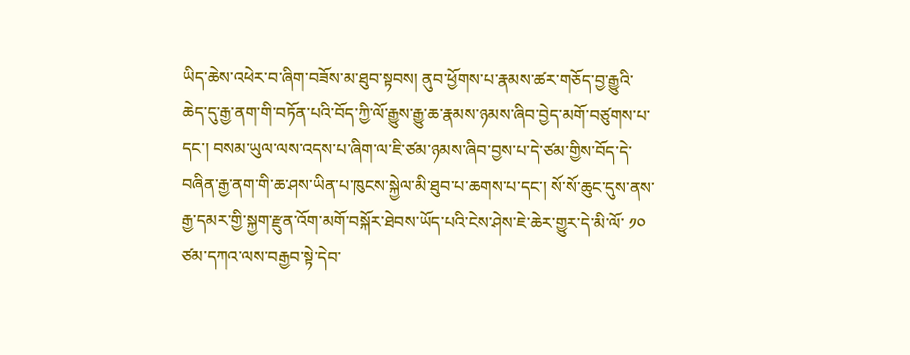ཡིད་ཆེས་འཕེར་བ་ཞིག་བཟོས་མ་ཐུབ་སྟབས། ནུབ་ཕྱོགས་པ་རྣམས་ཚར་གཅོད་བྱ་རྒྱུའི་ཆེད་དུ་རྒྱ་ནག་གི་བཏོན་པའི་བོད་ཀྱི་ལོ་རྒྱུས་རྒྱུ་ཆ་རྣམས་ཉམས་ཞིབ་བྱེད་མགོ་བཙུགས་པ་དང་། བསམ་ཡུལ་ལས་འདས་པ་ཞིག་ལ་ཇི་ཙམ་ཉམས་ཞིབ་བྱས་པ་དེ་ཙམ་གྱིས་བོད་དེ་བཞིན་རྒྱ་ནག་གི་ཆ་ཤས་ཡིན་པ་ཁུངས་སྐྱེལ་མི་ཐུབ་པ་ཆགས་པ་དང་། སོ་སོ་ཆུང་དུས་ནས་རྒྱ་དམར་གྱི་སྐྱག་རྫུན་འོག་མགོ་བསྐོར་ཐེབས་ཡོད་པའི་ངེས་ཤེས་ཇེ་ཆེར་གྱུར་དེ་མི་ལོ་ ༡༠ ཙམ་དཀའ་ལས་བརྒྱབ་སྟེ་དེབ་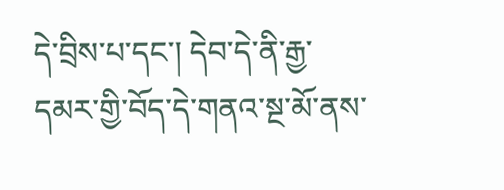དེ་བྲིས་པ་དང་། དེབ་དེ་ནི་རྒྱ་དམར་གྱི་བོད་དེ་གནའ་སྔ་མོ་ནས་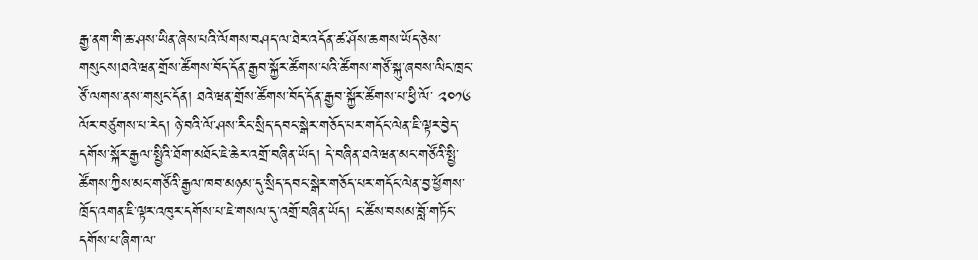རྒྱ་ནག་གི་ཆ་ཤས་ཡིན་ཞེས་པའི་ལོགས་བཤད་ལ་ཐེར་འདོན་ཚ་ཤོས་ཆགས་ཡོད་ཅེས་གསུངས།ཐའེ་ཝན་གྲོས་ཚོགས་བོད་དོན་རྒྱབ་སྐྱོར་ཚོགས་པའི་ཚོགས་གཙོ་སྐུ་ཞབས་ལིང་ཁྲང་ཙོ་ལགས་ནས་གསུང་དོན། ཐའེ་ཝན་གྲོས་ཚོགས་བོད་དོན་རྒྱབ་སྐྱོར་ཚོགས་པ་ཕྱི་ལོ་ ༢༠༡༦ ལོར་བཙུགས་པ་རེད། ཉེ་བའི་ལོ་ཤས་རིང་སྲིད་དབང་སྒེར་གཅོད་པར་གདོང་ལེན་ཇི་ལྟར་བྱེད་དགོས་སྐོར་རྒྱལ་སྤྱིའི་ཐོག་མཐོང་ཇེ་ཆེར་འགྲོ་བཞིན་ཡོད། དེ་བཞིན་ཐའེ་ཝན་མང་གཙོའི་སྤྱི་ཚོགས་ཀྱིས་མང་གཙོའི་རྒྱལ་ཁབ་མཉམ་དུ་སྲིད་དབང་སྒེར་གཅོད་པར་གདོང་ལེན་བྱ་ཕྱོགས་ཁྲོད་འགན་ཇི་ལྟར་འཁུར་དགོས་པ་ཇེ་གསལ་དུ་འགྲོ་བཞིན་ཡོད། ང་ཚོས་བསམ་བློ་གཏོང་དགོས་པ་ཞིག་ལ་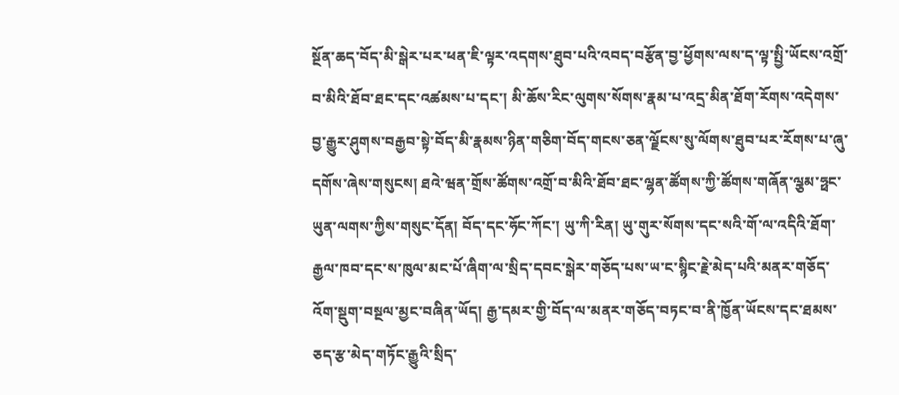སྔོན་ཆད་བོད་མི་སྒེར་པར་ཕན་ཇི་ལྟར་འདགས་ཐུབ་པའི་འབད་བརྩོན་བྱ་ཕྱོགས་ལས་ད་ལྟ་སྤྱི་ཡོངས་འགྲོ་བ་མིའི་ཐོབ་ཐང་དང་འཚམས་པ་དང་། མི་ཆོས་རིང་ལུགས་སོགས་རྣམ་པ་འདྲ་མིན་ཐོག་རོགས་འདེགས་བྱ་རྒྱུར་ཤུགས་བརྒྱབ་སྟེ་བོད་མི་རྣམས་ཉིན་གཅིག་བོད་གངས་ཅན་ལྗོངས་སུ་ལོགས་ཐུབ་པར་རོགས་པ་ཞུ་དགོས་ཞེས་གསུངས། ཐའེ་ཝན་གྲོས་ཚོགས་འགྲོ་བ་མིའི་ཐོབ་ཐང་ལྷན་ཚོགས་ཀྱི་ཚོགས་གཞོན་ལྕམ་ཧྥང་ཡུན་ལགས་ཀྱིས་གསུང་དོན། བོད་དང་ཧོང་ཀོང་། ཡུ་ཀི་རིན། ཡུ་གུར་སོགས་དང་སའི་གོ་ལ་འདིའི་ཐོག་རྒྱལ་ཁབ་དང་ས་ཁུལ་མང་པོ་ཞིག་ལ་སྲིད་དབང་སྒེར་གཅོད་པས་ཡ་ང་སྙིང་རྗེ་མེད་པའི་མནར་གཅོད་འོག་སྡུག་བསྔལ་མྱང་བཞིན་ཡོད། རྒྱ་དམར་གྱི་བོད་ལ་མནར་གཅོད་བཏང་བ་ནི་ཁྱོན་ཡོངས་དང་ཐམས་ཅད་རྩ་མེད་གཏོང་རྒྱུའི་སྲིད་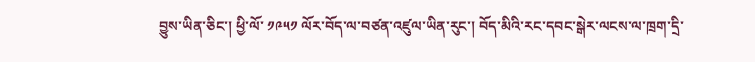བྱུས་ཡིན་ཅིང་། ཕྱི་ལོ་ ༡༩༥༡ ལོར་བོད་ལ་བཙན་འཛུལ་ཡིན་རུང་། བོད་མིའི་རང་དབང་སྒེར་ལངས་ལ་ཁྲག་དྲི་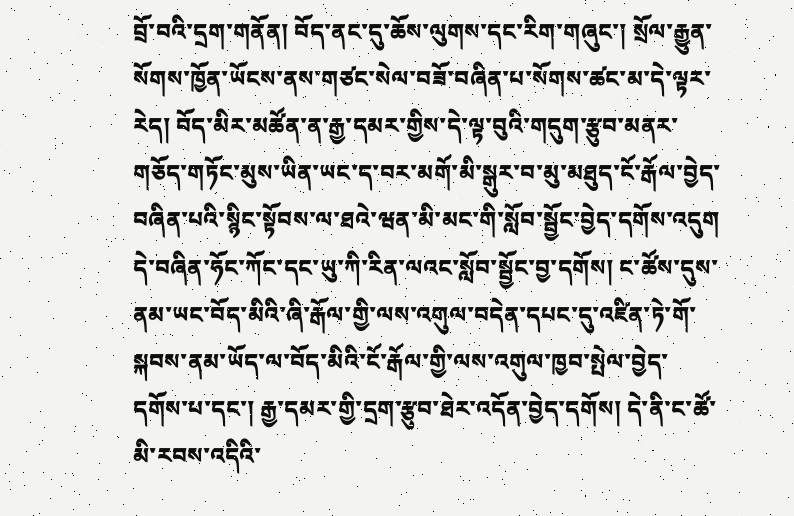བྲོ་བའི་དྲག་གནོན། བོད་ནང་དུ་ཆོས་ལུགས་དང་རིག་གཞུང་། སྲོལ་རྒྱུན་སོགས་ཁྱོན་ཡོངས་ནས་གཙང་སེལ་བཟོ་བཞིན་པ་སོགས་ཚང་མ་དེ་ལྟར་རེད། བོད་མིར་མཚོན་ན་རྒྱ་དམར་གྱིས་དེ་ལྟ་བུའི་གདུག་རྩུབ་མནར་གཅོད་གཏོང་མུས་ཡིན་ཡང་ད་བར་མགོ་མི་སྒུར་བ་མུ་མཐུད་ངོ་རྒོལ་བྱེད་བཞིན་པའི་སྙིང་སྟོབས་ལ་ཐའེ་ཝན་མི་མང་གི་སློབ་སྦྱོང་བྱེད་དགོས་འདུག དེ་བཞིན་ཧོང་ཀོང་དང་ཡུ་ཀི་རིན་ལའང་སློབ་སྦྱོང་བྱ་དགོས། ང་ཚོས་དུས་ནམ་ཡང་བོད་མིའི་ཞི་རྒོལ་གྱི་ལས་འགུལ་བདེན་དཔང་དུ་འཛིན་ཏེ་གོ་སྐབས་ནམ་ཡོད་ལ་བོད་མིའི་ངོ་རྒོལ་གྱི་ལས་འགུལ་ཁྱབ་སྤེལ་བྱེད་དགོས་པ་དང་། རྒྱ་དམར་གྱི་དྲག་རྩུབ་ཐེར་འདོན་བྱེད་དགོས། དེ་ནི་ང་ཚོ་མི་རབས་འདིའི་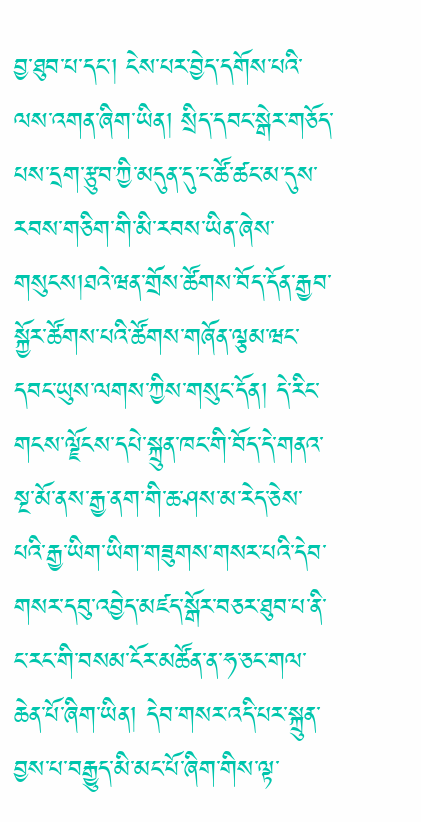བྱ་ཐུབ་པ་དང་། ངེས་པར་བྱེད་དགོས་པའི་ལས་འགན་ཞིག་ཡིན། སྲིད་དབང་སྒེར་གཅོད་པས་དྲག་རྩུབ་ཀྱི་མདུན་དུ་ང་ཚོ་ཚང་མ་དུས་རབས་གཅིག་གི་མི་རབས་ཡིན་ཞེས་གསུངས།ཐའེ་ཝན་གྲོས་ཚོགས་བོད་དོན་རྒྱབ་སྐྱོར་ཚོགས་པའི་ཚོགས་གཞོན་ལྕམ་ཝང་དབང་ཡུས་ལགས་ཀྱིས་གསུང་དོན། དེ་རིང་གངས་ལྗོངས་དཔེ་སྐྲུན་ཁང་གི་བོད་དེ་གནའ་སྔ་མོ་ནས་རྒྱ་ནག་གི་ཆ་ཤས་མ་རེད་ཅེས་པའི་རྒྱ་ཡིག་ཡིག་གཟུགས་གསར་པའི་དེབ་གསར་དབུ་འབྱེད་མཛད་སྒོར་བཅར་ཐུབ་པ་ནི་ང་རང་གི་བསམ་ངོར་མཚོན་ན་ཧ་ཅང་གལ་ཆེན་པོ་ཞིག་ཡིན། དེབ་གསར་འདི་པར་སྐྲུན་བྱས་པ་བརྒྱུད་མི་མང་པོ་ཞིག་གིས་ལྟ་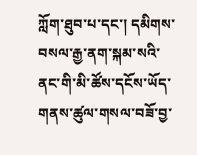ཀློག་ཐུབ་པ་དང་། དམིགས་བསལ་རྒྱ་ནག་སྐམ་སའི་ནང་གི་མི་ཚོས་དངོས་ཡོད་གནས་ཚུལ་གསལ་བཟོ་བྱ་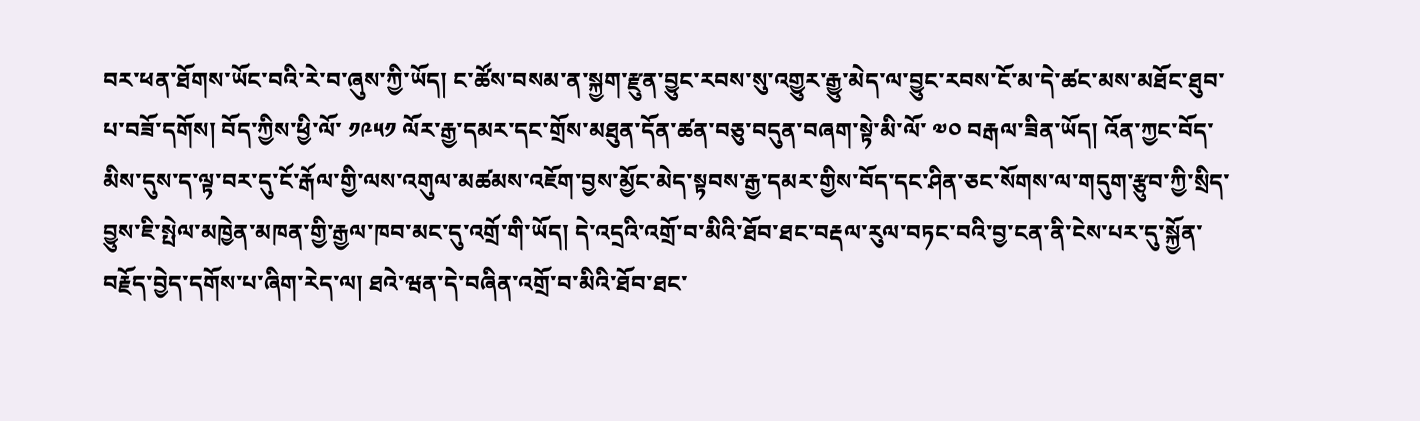བར་ཕན་ཐོགས་ཡོང་བའི་རེ་བ་ཞུས་ཀྱི་ཡོད། ང་ཚོས་བསམ་ན་སྐྱག་རྫུན་བྱུང་རབས་སུ་འགྱུར་རྒྱུ་མེད་ལ་བྱུང་རབས་ངོ་མ་དེ་ཚང་མས་མཐོང་ཐུབ་པ་བཟོ་དགོས། བོད་ཀྱིས་ཕྱི་ལོ་ ༡༩༥༡ ལོར་རྒྱ་དམར་དང་གྲོས་མཐུན་དོན་ཚན་བཅུ་བདུན་བཞག་སྟེ་མི་ལོ་ ༧༠ བརྒལ་ཟིན་ཡོད། འོན་ཀྱང་བོད་མིས་དུས་ད་ལྟ་བར་དུ་ངོ་རྒོལ་གྱི་ལས་འགུལ་མཚམས་འཇོག་བྱས་མྱོང་མེད་སྟབས་རྒྱ་དམར་གྱིས་བོད་དང་ཤིན་ཅང་སོགས་ལ་གདུག་རྩུབ་ཀྱི་སྲིད་བྱུས་ཇི་སྤེལ་མཁྱེན་མཁན་གྱི་རྒྱལ་ཁབ་མང་དུ་འགྲོ་གི་ཡོད། དེ་འདྲའི་འགྲོ་བ་མིའི་ཐོབ་ཐང་བརྡལ་རུལ་བཏང་བའི་བྱ་ངན་ནི་ངེས་པར་དུ་སྐྱོན་བརྗོད་བྱེད་དགོས་པ་ཞིག་རེད་ལ། ཐའེ་ཝན་དེ་བཞིན་འགྲོ་བ་མིའི་ཐོབ་ཐང་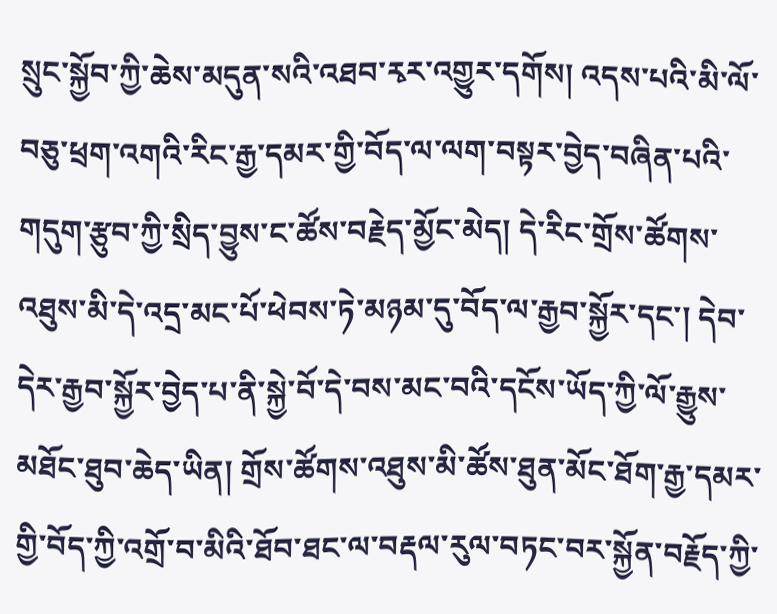སྲུང་སྐྱོབ་ཀྱི་ཆེས་མདུན་སའི་འཐབ་རྭར་འགྱུར་དགོས། འདས་པའི་མི་ལོ་བཅུ་ཕྲག་འགའི་རིང་རྒྱ་དམར་གྱི་བོད་ལ་ལག་བསྟར་བྱེད་བཞིན་པའི་གདུག་རྩུབ་ཀྱི་སྲིད་བྱུས་ང་ཚོས་བརྗེད་མྱོང་མེད། དེ་རིང་གྲོས་ཚོགས་འཐུས་མི་དེ་འདྲ་མང་པོ་ཕེབས་ཏེ་མཉམ་དུ་བོད་ལ་རྒྱབ་སྐྱོར་དང་། དེབ་དེར་རྒྱབ་སྐྱོར་བྱེད་པ་ནི་སྐྱེ་བོ་དེ་བས་མང་བའི་དངོས་ཡོད་ཀྱི་ལོ་རྒྱུས་མཐོང་ཐུབ་ཆེད་ཡིན། གྲོས་ཚོགས་འཐུས་མི་ཚོས་ཐུན་མོང་ཐོག་རྒྱ་དམར་གྱི་བོད་ཀྱི་འགྲོ་བ་མིའི་ཐོབ་ཐང་ལ་བརྡལ་རུལ་བཏང་བར་སྐྱོན་བརྗོད་ཀྱི་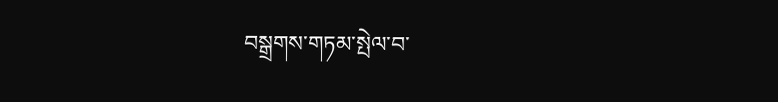བསྒྲགས་གཏམ་སྤེལ་བ་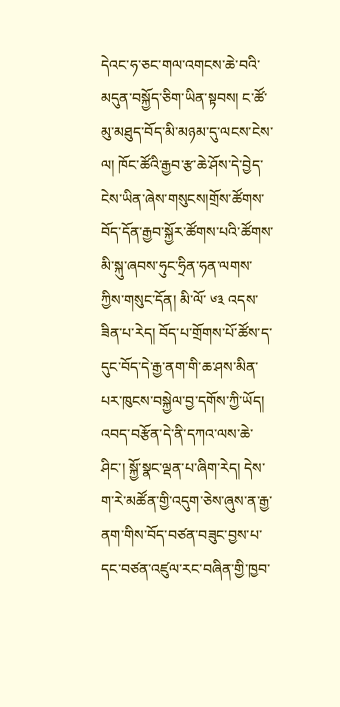དེའང་ཧ་ཅང་གལ་འགངས་ཆེ་བའི་མདུན་བསྐྱོད་ཅིག་ཡིན་སྟབས། ང་ཚོ་མུ་མཐུད་བོད་མི་མཉམ་དུ་ལངས་ངེས་ལ། ཁོང་ཚོའི་རྒྱབ་རྩ་ཆེ་ཤོས་དེ་བྱེད་ངེས་ཡིན་ཞེས་གསུངས།གྲོས་ཚོགས་བོད་དོན་རྒྱབ་སྐྱོར་ཚོགས་པའི་ཚོགས་མི་སྐུ་ཞབས་ཧུང་ཧྲིན་ཧན་ལགས་ཀྱིས་གསུང་དོན། མི་ལོ་ ༦༣ འདས་ཟིན་པ་རེད། བོད་པ་གྲོགས་པོ་ཚོས་ད་དུང་བོད་དེ་རྒྱ་ནག་གི་ཆ་ཤས་མིན་པར་ཁུངས་བསྐྱེལ་བྱ་དགོས་ཀྱི་ཡོད། འབད་བརྩོན་དེ་ནི་དཀའ་ལས་ཆེ་ཤིང་། སྐྱོ་སྣང་ལྡན་པ་ཞིག་རེད། དེས་ག་རེ་མཚོན་གྱི་འདུག་ཅེས་ཞུས་ན་རྒྱ་ནག་གིས་བོད་བཙན་བཟུང་བྱས་པ་དང་བཙན་འཛུལ་རང་བཞིན་གྱི་ཁྱབ་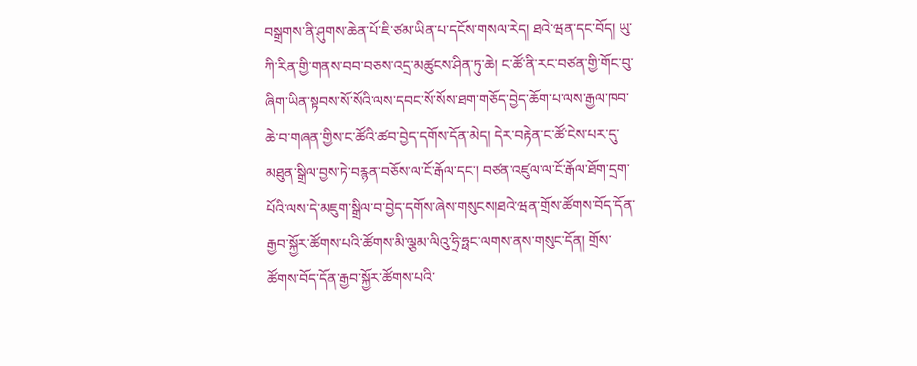བསྒྲགས་ནི་ཤུགས་ཆེན་པོ་ཇི་ཙམ་ཡིན་པ་དངོས་གསལ་རེད། ཐའེ་ཝན་དང་བོད། ཡུ་ཀི་རིན་གྱི་གནས་བབ་བཅས་འདྲ་མཚུངས་ཤིན་ཏུ་ཆེ། ང་ཚོ་ནི་རང་བཙན་གྱི་གོང་བུ་ཞིག་ཡིན་སྟབས་སོ་སོའི་ལས་དབང་སོ་སོས་ཐག་གཅོད་བྱེད་ཆོག་པ་ལས་རྒྱལ་ཁབ་ཆེ་བ་གཞན་གྱིས་ང་ཚོའི་ཚབ་བྱེད་དགོས་དོན་མེད། དེར་བརྟེན་ང་ཚོ་ངེས་པར་དུ་མཐུན་སྒྲིལ་བྱས་ཏེ་བརྙན་བཅོས་ལ་ངོ་རྒོལ་དང་། བཙན་འཛུལ་ལ་ངོ་རྒོལ་ཐོག་དྲག་པོའི་ལས་དེ་མཇུག་སྒྲིལ་བ་བྱེད་དགོས་ཞེས་གསུངས།ཐའེ་ཝན་གྲོས་ཚོགས་བོད་དོན་རྒྱབ་སྐྱོར་ཚོགས་པའི་ཚོགས་མི་ལྕམ་ལིའུ་ཧྲི་ཧྥང་ལགས་ནས་གསུང་དོན། གྲོས་ཚོགས་བོད་དོན་རྒྱབ་སྐྱོར་ཚོགས་པའི་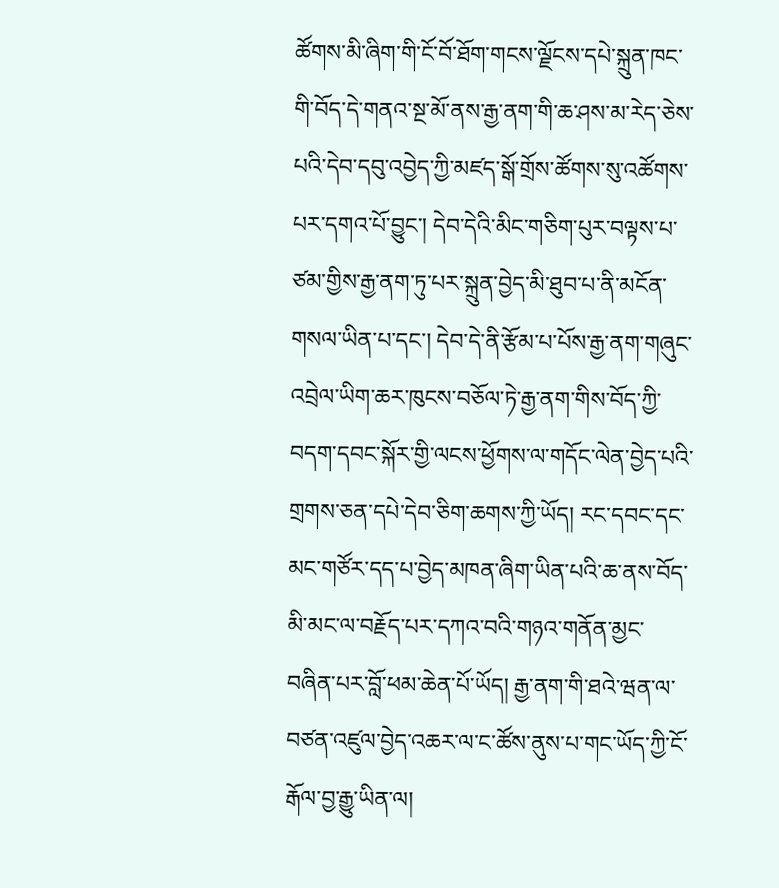ཚོགས་མི་ཞིག་གི་ངོ་བོ་ཐོག་གངས་ལྗོངས་དཔེ་སྐྲུན་ཁང་གི་བོད་དེ་གནའ་སྔ་མོ་ནས་རྒྱ་ནག་གི་ཆ་ཤས་མ་རེད་ཅེས་པའི་དེབ་དབུ་འབྱེད་ཀྱི་མཛད་སྒོ་གྲོས་ཚོགས་སུ་འཚོགས་པར་དགའ་པོ་བྱུང་། དེབ་དེའི་མིང་གཅིག་པུར་བལྟས་པ་ཙམ་གྱིས་རྒྱ་ནག་ཏུ་པར་སྐྲུན་བྱེད་མི་ཐུབ་པ་ནི་མངོན་གསལ་ཡིན་པ་དང་། དེབ་དེ་ནི་རྩོམ་པ་པོས་རྒྱ་ནག་གཞུང་འབྲེལ་ཡིག་ཆར་ཁུངས་བཅོལ་ཏེ་རྒྱ་ནག་གིས་བོད་ཀྱི་བདག་དབང་སྐོར་གྱི་ལངས་ཕྱོགས་ལ་གདོང་ལེན་བྱེད་པའི་གྲགས་ཅན་དཔེ་དེབ་ཅིག་ཆགས་ཀྱི་ཡོད། རང་དབང་དང་མང་གཙོར་དད་པ་བྱེད་མཁན་ཞིག་ཡིན་པའི་ཆ་ནས་བོད་མི་མང་ལ་བརྗོད་པར་དཀའ་བའི་གཉའ་གནོན་མྱང་བཞིན་པར་བློ་ཕམ་ཆེན་པོ་ཡོད། རྒྱ་ནག་གི་ཐའེ་ཝན་ལ་བཙན་འཛུལ་བྱེད་འཆར་ལ་ང་ཚོས་ནུས་པ་གང་ཡོད་ཀྱི་ངོ་རྒོལ་བྱ་རྒྱུ་ཡིན་ལ།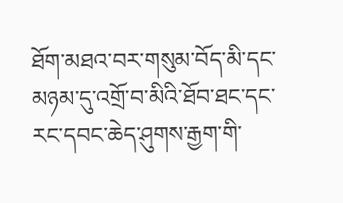ཐོག་མཐའ་བར་གསུམ་བོད་མི་དང་མཉམ་དུ་འགྲོ་བ་མིའི་ཐོབ་ཐང་དང་རང་དབང་ཆེད་ཤུགས་རྒྱག་གི་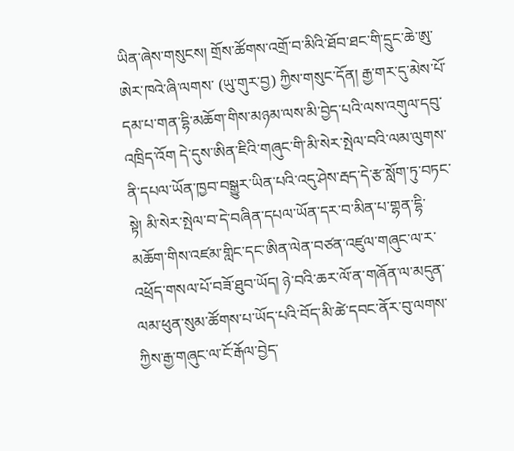ཡིན་ཞེས་གསུངས། གྲོས་ཚོགས་འགྲོ་བ་མིའི་ཐོབ་ཐང་གི་དྲུང་ཆེ་ཨུ་ཨེར་ཁའེ་ཞི་ལགས་ (ཡུ་གུར་བྱ) ཀྱིས་གསུང་དོན། རྒྱ་གར་དུ་མེས་པོ་དམ་པ་གན་དྷི་མཆོག་གིས་མཉམ་ལས་མི་བྱེད་པའི་ལས་འགུལ་དབུ་འཁྲིད་འོག དེ་དུས་ཨིན་ཇིའི་གཞུང་གི་མི་སེར་སྤེལ་བའི་ལམ་ལུགས་ནི་དཔལ་ཡོན་ཁྱབ་བསྒྱུར་ཡིན་པའི་འདུ་ཤེས་རྦད་དེ་རྩ་སློག་ཏུ་བཏང་སྟེ། མི་སེར་སྤེལ་བ་དེ་བཞིན་དཔལ་ཡོན་དར་བ་མིན་པ་གྷན་དྷི་མཆོག་གིས་འཛམ་གླིང་དང་ཨིན་ལེན་བཙན་འཛུལ་གཞུང་ལ་ར་འཕྲོད་གསལ་པོ་བཟོ་ཐུབ་ཡོད། ཉེ་བའི་ཆར་ལོ་ན་གཞོན་ལ་མདུན་ལམ་ཕུན་སུམ་ཚོགས་པ་ཡོད་པའི་བོད་མི་ཚེ་དབང་ནོར་བུ་ལགས་ཀྱིས་རྒྱ་གཞུང་ལ་ངོ་རྒོལ་བྱེད་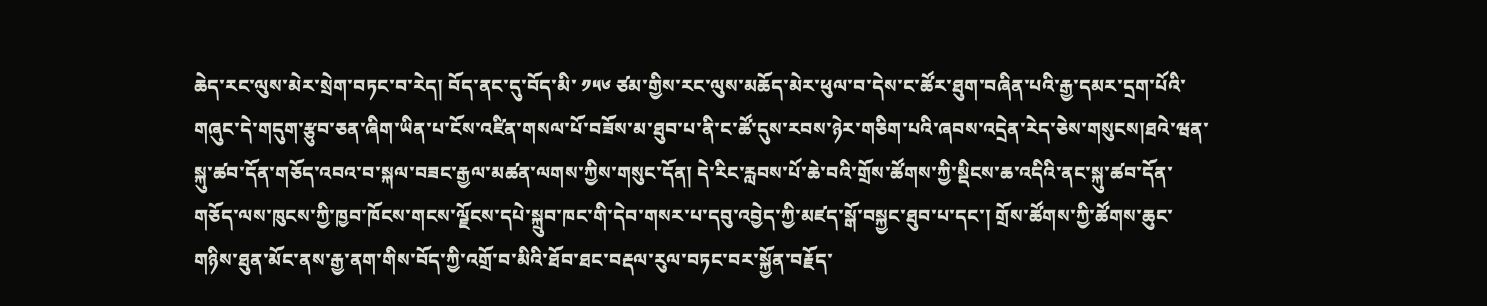ཆེད་རང་ལུས་མེར་སྲེག་བཏང་བ་རེད། བོད་ནང་དུ་བོད་མི་ ༡༥༦ ཙམ་གྱིས་རང་ལུས་མཆོད་མེར་ཕུལ་བ་དེས་ང་ཚོར་ཐུག་བཞིན་པའི་རྒྱ་དམར་དྲག་པོའི་གཞུང་དེ་གདུག་རྩུབ་ཅན་ཞིག་ཡིན་པ་ངོས་འཛིན་གསལ་པོ་བཟོས་མ་ཐུབ་པ་ནི་ང་ཚོ་དུས་རབས་ཉེར་གཅིག་པའི་ཞབས་འདྲེན་རེད་ཅེས་གསུངས།ཐའེ་ཝན་སྐུ་ཚབ་དོན་གཅོད་འབའ་བ་སྐལ་བཟང་རྒྱལ་མཚན་ལགས་ཀྱིས་གསུང་དོན། དེ་རིང་རླབས་པོ་ཆེ་བའི་གྲོས་ཚོགས་ཀྱི་སྡིངས་ཆ་འདིའི་ནང་སྐུ་ཚབ་དོན་གཅོད་ལས་ཁུངས་ཀྱི་ཁྱབ་ཁོངས་གངས་ལྗོངས་དཔེ་སྐྲུབ་ཁང་གི་དེབ་གསར་པ་དབུ་འབྱེད་ཀྱི་མཛད་སྒོ་བསྐྱང་ཐུབ་པ་དང་། གྲོས་ཚོགས་ཀྱི་ཚོགས་ཆུང་གཉིས་ཐུན་མོང་ནས་རྒྱ་ནག་གིས་བོད་ཀྱི་འགྲོ་བ་མིའི་ཐོབ་ཐང་བརྡལ་རུལ་བཏང་བར་སྐྱོན་བརྗོད་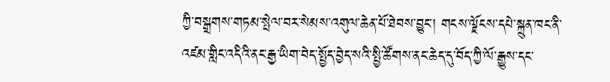ཀྱི་བསྒྲགས་གཏམ་སྤེལ་བར་སེམས་འགུལ་ཆེན་པོ་ཐེབས་བྱུང་། གངས་ལྗོངས་དཔེ་སྐྲུན་ཁང་ནི་འཛམ་གླིང་འདིའི་ནང་རྒྱ་ཡིག་བེད་སྤྱོད་བྱེད་སའི་སྤྱི་ཚོགས་ནང་ཆེད་དུ་བོད་ཀྱི་ལོ་རྒྱུས་དང་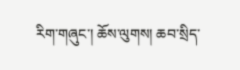རིག་གཞུང་། ཆོས་ལུགས། ཆབ་སྲིད་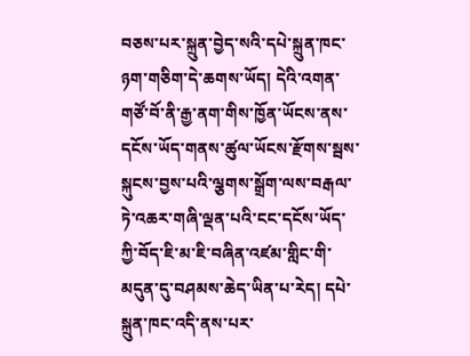བཅས་པར་སྐྲུན་བྱེད་སའི་དཔེ་སྐྲུན་ཁང་ཉག་གཅིག་དེ་ཆགས་ཡོད། དེའི་འགན་གཙོ་བོ་ནི་རྒྱ་ནག་གིས་ཁྱོན་ཡོངས་ནས་དངོས་ཡོད་གནས་ཚུལ་ཡོངས་རྫོགས་སྦས་སྐུངས་བྱས་པའི་ལྕགས་སྒྲོག་ལས་བརྒལ་ཏེ་འཆར་གཞི་ལྡན་པའི་ངང་དངོས་ཡོད་ཀྱི་བོད་ཇི་མ་ཇི་བཞིན་འཛམ་གླིང་གི་མདུན་དུ་བཤམས་ཆེད་ཡིན་པ་རེད། དཔེ་སྐྲུན་ཁང་འདི་ནས་པར་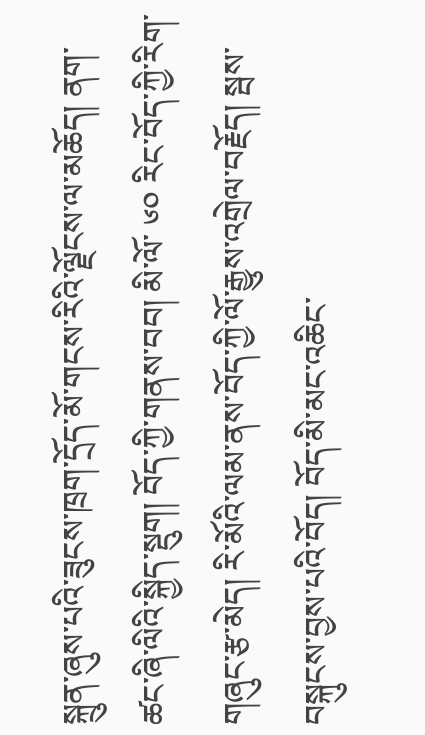སྐྲུན་ཞུས་པའི་ཟུངས་ཁྲག་དྲོད་མོ་གངས་རིའི་ལྗོངས་ལ་མཆོད། ནག་ཚང་ཞི་ལིའི་སྐྱིད་སྡུག། བོད་ཀྱི་གནས་བབ། མི་ལོ་ ༦༠ རིང་བོད་ཀྱི་རིག་གཞུང་རྩ་མེད། རི་མོའི་ལམ་ནས་བོད་ཀྱི་ལོ་རྒྱུས་འགྲེལ་བརྗོད། སྦས་བསྐུངས་བྱས་པའི་བོད། བོད་མི་མང་འཆིང་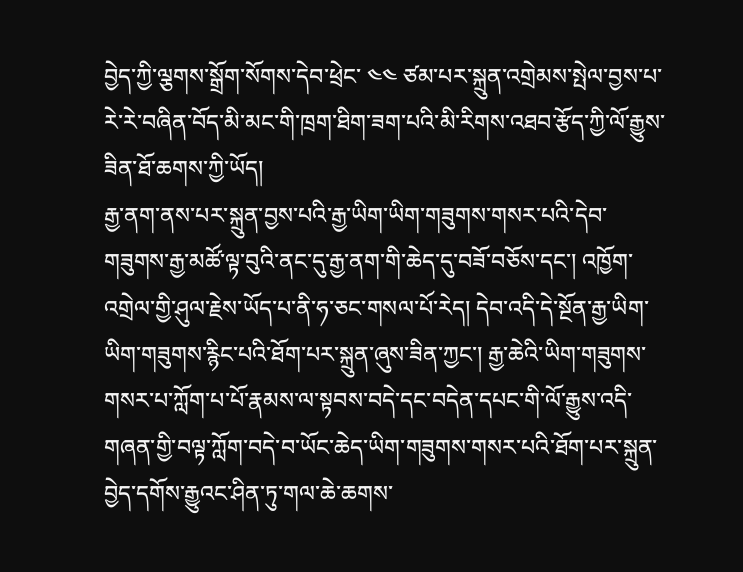བྱེད་ཀྱི་ལྕགས་སྒྲོག་སོགས་དེབ་ཕྲེང་ ༤༤ ཙམ་པར་སྐྲུན་འགྲེམས་སྤེལ་བྱས་པ་རེ་རེ་བཞིན་བོད་མི་མང་གི་ཁྲག་ཐིག་ཟག་པའི་མི་རིགས་འཐབ་རྩོད་ཀྱི་ལོ་རྒྱུས་ཟིན་ཐོ་ཆགས་ཀྱི་ཡོད།
རྒྱ་ནག་ནས་པར་སྐྲུན་བྱས་པའི་རྒྱ་ཡིག་ཡིག་གཟུགས་གསར་པའི་དེབ་གཟུགས་རྒྱ་མཚོ་ལྟ་བུའི་ནང་དུ་རྒྱ་ནག་གི་ཆེད་དུ་བཟོ་བཅོས་དང་། འཁྱོག་འགྲེལ་གྱི་ཤུལ་རྗེས་ཡོད་པ་ནི་ཧ་ཅང་གསལ་པོ་རེད། དེབ་འདི་དེ་སྔོན་རྒྱ་ཡིག་ཡིག་གཟུགས་རྙིང་པའི་ཐོག་པར་སྐྲུན་ཞུས་ཟིན་ཀྱང་། རྒྱ་ཆེའི་ཡིག་གཟུགས་གསར་པ་ཀློག་པ་པོ་རྣམས་ལ་སྟབས་བདེ་དང་བདེན་དཔང་གི་ལོ་རྒྱུས་འདི་གཞན་གྱི་བལྟ་ཀློག་བདེ་བ་ཡོང་ཆེད་ཡིག་གཟུགས་གསར་པའི་ཐོག་པར་སྐྲུན་བྱེད་དགོས་རྒྱུའང་ཤིན་ཏུ་གལ་ཆེ་ཆགས་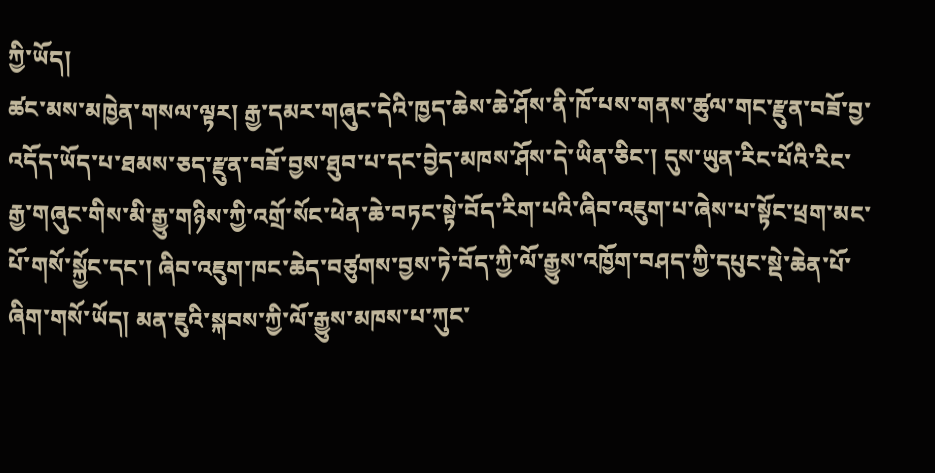ཀྱི་ཡོད།
ཚང་མས་མཁྱེན་གསལ་ལྟར། རྒྱ་དམར་གཞུང་དེའི་ཁྱད་ཆེས་ཆེ་ཤོས་ནི་ཁོ་པས་གནས་ཚུལ་གང་རྫུན་བཟོ་བྱ་འདོད་ཡོད་པ་ཐམས་ཅད་རྫུན་བཟོ་བྱས་ཐུབ་པ་དང་བྱེད་མཁས་ཤོས་དེ་ཡིན་ཅིང་། དུས་ཡུན་རིང་པོའི་རིང་རྒྱ་གཞུང་གིས་མི་རྒྱུ་གཉིས་ཀྱི་འགྲོ་སོང་ཕེན་ཆེ་བཏང་སྟེ་བོད་རིག་པའི་ཞིབ་འཇུག་པ་ཞེས་པ་སྟོང་ཕྲག་མང་པོ་གསོ་སྐྱོང་དང་། ཞིབ་འཇུག་ཁང་ཆེད་བཙུགས་བྱས་ཏེ་བོད་ཀྱི་ལོ་རྒྱུས་འཁྱོག་བཤད་ཀྱི་དཔུང་སྡེ་ཆེན་པོ་ཞིག་གསོ་ཡོད། མན་ཇུའི་སྐབས་ཀྱི་ལོ་རྒྱུས་མཁས་པ་ཀུང་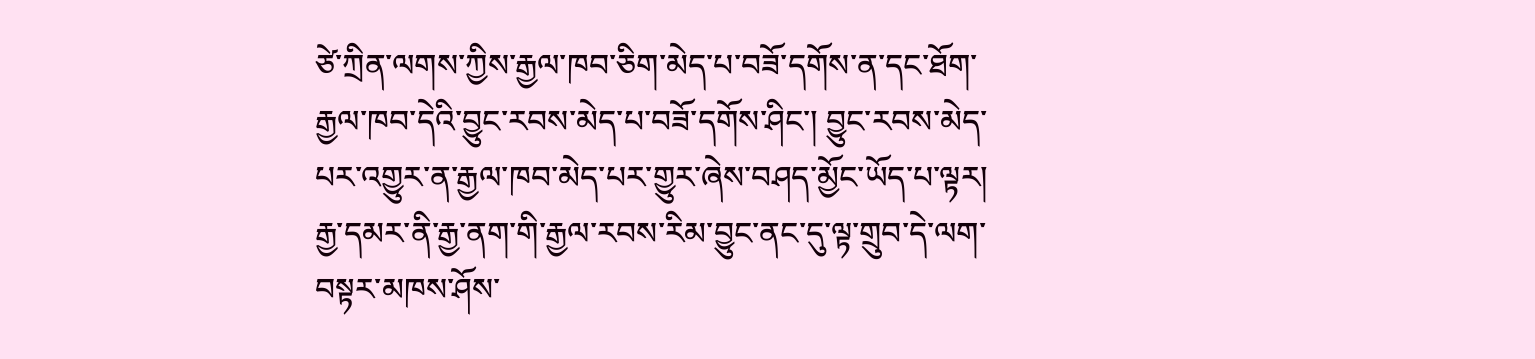ཙེ་ཀྲིན་ལགས་ཀྱིས་རྒྱལ་ཁབ་ཅིག་མེད་པ་བཟོ་དགོས་ན་དང་ཐོག་རྒྱལ་ཁབ་དེའི་བྱུང་རབས་མེད་པ་བཟོ་དགོས་ཤིང་། བྱུང་རབས་མེད་པར་འགྱུར་ན་རྒྱལ་ཁབ་མེད་པར་གྱུར་ཞེས་བཤད་མྱོང་ཡོད་པ་ལྟར། རྒྱ་དམར་ནི་རྒྱ་ནག་གི་རྒྱལ་རབས་རིམ་བྱུང་ནང་དུ་ལྟ་གྲུབ་དེ་ལག་བསྟར་མཁས་ཤོས་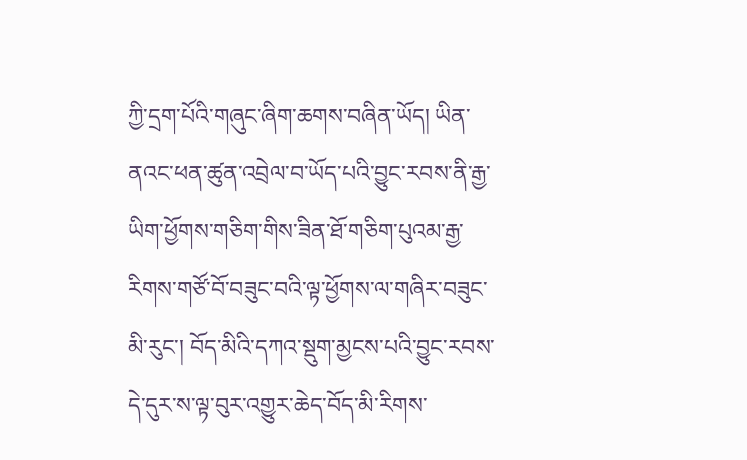ཀྱི་དྲག་པོའི་གཞུང་ཞིག་ཆགས་བཞིན་ཡོད། ཡིན་ནའང་ཕན་ཚུན་འབྲེལ་བ་ཡོད་པའི་བྱུང་རབས་ནི་རྒྱ་ཡིག་ཕྱོགས་གཅིག་གིས་ཟིན་ཐོ་གཅིག་པུའམ་རྒྱ་རིགས་གཙོ་བོ་བཟུང་བའི་ལྟ་ཕྱོགས་ལ་གཞིར་བཟུང་མི་རུང་། བོད་མིའི་དཀའ་སྡུག་མྱངས་པའི་བྱུང་རབས་དེ་དུར་ས་ལྟ་བུར་འགྱུར་ཆེད་བོད་མི་རིགས་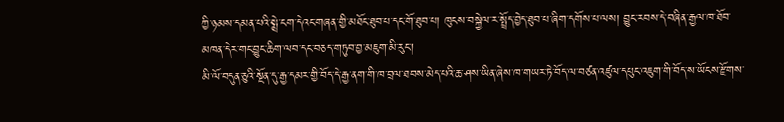ཀྱི་ཉམས་དམན་པའི་སྨྲེ་ངག་དེའང་གཞན་གྱི་མཐོང་ཐུབ་པ་དང་གོ་ཐུབ་པ། ཁུངས་བསྐྱེལ་ར་སྤྲོད་བྱེད་ཐུབ་པ་ཞིག་དགོས་པ་ལས། བྱུང་རབས་དེ་བཞིན་རྒྱལ་ཁ་ཐོབ་མཁན་དེར་གང་བྱུང་ཆིག་ལབ་དང་བཅད་གཏུབ་བྱ་མཇུག་མི་རུང་།
མི་ལོ་བདུན་ཅུའི་སྔོན་དུ་རྒྱ་དམར་གྱི་བོད་དེ་རྒྱ་ནག་གི་ཁ་བྲལ་ཐབས་མེད་པའི་ཆ་ཤས་ཡིན་ཞེས་ཁ་གཡར་ཏེ་བོད་ལ་བཙན་འཛུལ་དཔུང་འཇུག་གི་བོད་ས་ཡོངས་རྫོགས་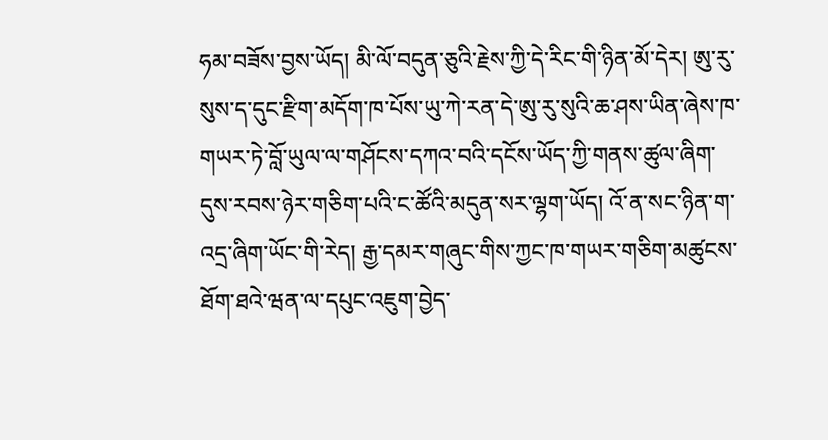ཧམ་བཟོས་བྱས་ཡོད། མི་ལོ་བདུན་ཅུའི་རྗེས་ཀྱི་དེ་རིང་གི་ཉིན་མོ་དེར། ཨུ་རུ་སུས་ད་དུང་རྫིག་མདོག་ཁ་པོས་ཡུ་ཀེ་རན་དེ་ཨུ་རུ་སུའི་ཆ་ཤས་ཡིན་ཞེས་ཁ་གཡར་ཏེ་བློ་ཡུལ་ལ་གཤོངས་དཀའ་བའི་དངོས་ཡོད་ཀྱི་གནས་ཚུལ་ཞིག་དུས་རབས་ཉེར་གཅིག་པའི་ང་ཚོའི་མདུན་སར་ལྷག་ཡོད། འོ་ན་སང་ཉིན་ག་འདྲ་ཞིག་ཡོང་གི་རེད། རྒྱ་དམར་གཞུང་གིས་ཀྱང་ཁ་གཡར་གཅིག་མཚུངས་ཐོག་ཐའེ་ཝན་ལ་དཔུང་འཇུག་བྱེད་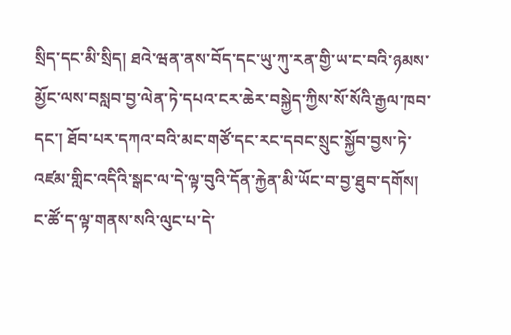སྲིད་དང་མི་སྲིད། ཐའེ་ཝན་ནས་བོད་དང་ཡུ་ཀུ་རན་གྱི་ཡ་ང་བའི་ཉམས་མྱོང་ལས་བསླབ་བྱ་ལེན་ཏེ་དཔའ་ངར་ཆེར་བསྐྱེད་ཀྱིས་སོ་སོའི་རྒྱལ་ཁབ་དང་། ཐོབ་པར་དཀའ་བའི་མང་གཙོ་དང་རང་དབང་སྲུང་སྐྱོབ་བྱས་ཏེ་འཛམ་གླིང་འདིའི་སྒང་ལ་དེ་ལྟ་བུའི་དོན་རྐྱེན་མི་ཡོང་བ་བྱ་ཐུབ་དགོས།
ང་ཚོ་ད་ལྟ་གནས་སའི་ལུང་པ་དེ་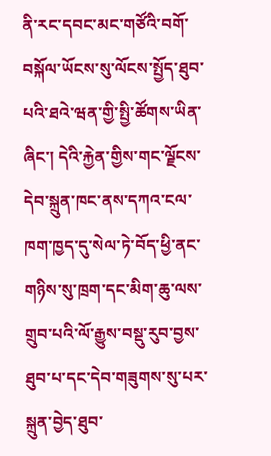ནི་རང་དབང་མང་གཙོའི་བགོ་བསྐོལ་ཡོངས་སུ་ལོངས་སྤྱོད་ཐུབ་པའི་ཐའེ་ཝན་གྱི་སྤྱི་ཚོགས་ཡིན་ཞིང་། དེའི་རྐྱེན་གྱིས་གང་ལྗོངས་དེབ་སྐྲུན་ཁང་ནས་དཀའ་ངལ་ཁག་ཁྱད་དུ་སེལ་ཏེ་བོད་ཕྱི་ནང་གཉིས་སུ་ཁྲག་དང་མིག་ཆུ་ལས་གྲུབ་པའི་ལོ་རྒྱུས་བསྡུ་རུབ་བྱས་ཐུབ་པ་དང་དེབ་གཟུགས་སུ་པར་སྐྲུན་བྱེད་ཐུབ་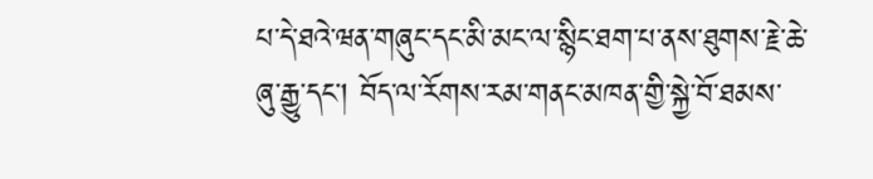པ་དེ་ཐའེ་ཝན་གཞུང་དང་མི་མང་ལ་སྙིང་ཐག་པ་ནས་ཐུགས་རྗེ་ཆེ་ཞུ་རྒྱུ་དང་། བོད་ལ་རོགས་རམ་གནང་མཁན་གྱི་སྐྱེ་བོ་ཐམས་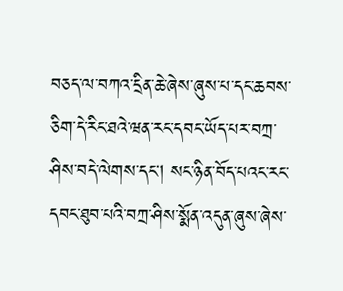བཅད་ལ་བཀའ་དྲིན་ཆེ་ཞེས་ཞུས་པ་དང་ཆབས་ཅིག་དེ་རིང་ཐའེ་ཝན་རང་དབང་ཡོད་པར་བཀྲ་ཤིས་བདེ་ལེགས་དང། སང་ཉིན་བོད་པའང་རང་དབང་ཐུབ་པའི་བཀྲ་ཤིས་སྨོན་འདུན་ཞུས་ཞེས་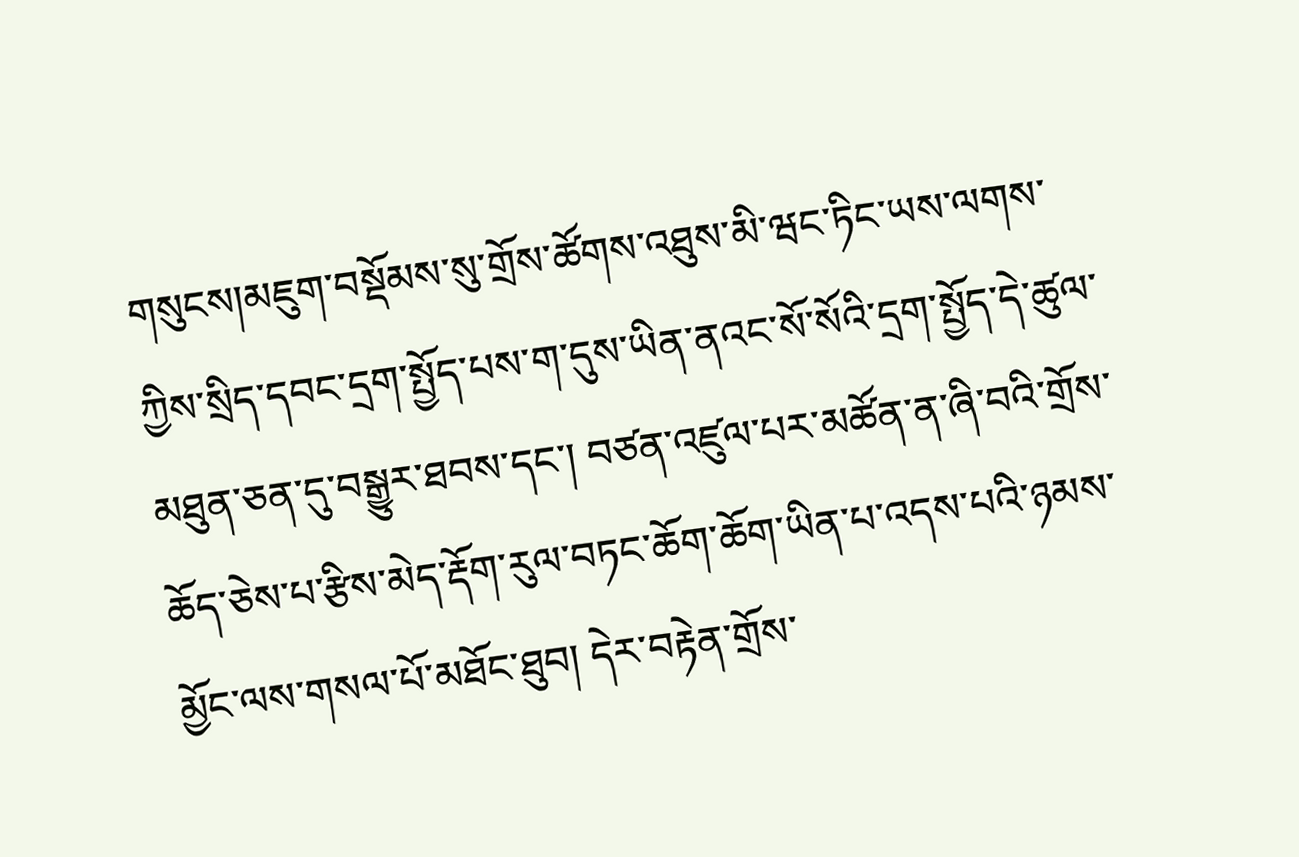གསུངས།མཇུག་བསྡོམས་སུ་གྲོས་ཚོགས་འཐུས་མི་ཝང་ཏིང་ཡས་ལགས་ཀྱིས་སྲིད་དབང་དྲག་སྤྱོད་པས་ག་དུས་ཡིན་ནའང་སོ་སོའི་དྲག་སྤྱོད་དེ་ཚུལ་མཐུན་ཅན་དུ་བསྒྱུར་ཐབས་དང་། བཙན་འཛུལ་པར་མཚོན་ན་ཞི་བའི་གྲོས་ཆོད་ཅེས་པ་རྩིས་མེད་རྡོག་རུལ་བཏང་ཆོག་ཆོག་ཡིན་པ་འདས་པའི་ཉམས་མྱོང་ལས་གསལ་པོ་མཐོང་ཐུབ། དེར་བརྟེན་གྲོས་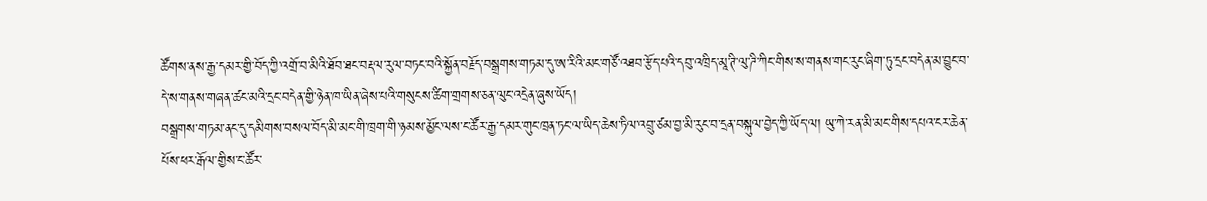ཚོགས་ནས་རྒྱ་དམར་གྱི་བོད་ཀྱི་འགྲོ་བ་མིའི་ཐོབ་ཐང་བརྡལ་རུལ་བཏང་བའི་སྐྱོན་བརྗོད་བསྒྲགས་གཏམ་དུ་ཨ་རིའི་མང་གཙོ་འཐབ་རྩོད་པའི་དབུ་འཁྲིད་མཱ་ཊི་ལུ་ཌི་ཀིང་གིས་ས་གནས་གང་རུང་ཞིག་ཏུ་དྲང་བདེན་མ་བྱུང་བ་དེ་ས་གནས་གཞན་ཚང་མའི་དྲང་བདེན་གྱི་ཉེན་ཁ་ཡིན་ཞེས་པའི་གསུངས་ཚིག་གྲགས་ཅན་ལུང་འདྲེན་ཞུས་ཡོད།
བསྒྲགས་གཏམ་ནང་དུ་དམིགས་བསལ་བོད་མི་མང་གི་ཁྲག་གི་ཉམས་མྱོང་ལས་ང་ཚོར་རྒྱ་དམར་གུང་ཁྲན་ཏང་ལ་ཡིད་ཆེས་ཏིལ་འབྲུ་ཙམ་བྱ་མི་རུང་བ་དྲན་བསྐུལ་བྱེད་ཀྱི་ཡོད་ལ། ཡུ་ཀེ་རན་མི་མང་གིས་དཔའ་ངར་ཆེན་པོས་ཕར་རྒོལ་གྱིས་ང་ཚོར་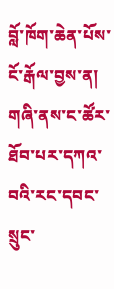བློ་ཁོག་ཆེན་པོས་ངོ་རྒོལ་བྱས་ན། གཞི་ནས་ང་ཚོར་ཐོབ་པར་དཀའ་བའི་རང་དབང་སྲུང་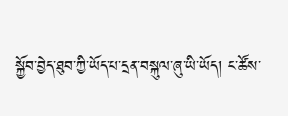སྐྱོབ་བྱེད་ཐུབ་ཀྱི་ཡོད་པ་དྲན་བསྐུལ་ཞུ་ཡི་ཡོད། ང་ཚོས་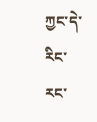ཀྱང་དེ་རིང་རང་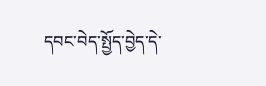དབང་བེད་སྤྱོད་བྱེད་དེ་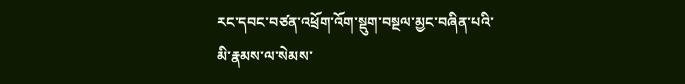རང་དབང་བཙན་འཕྲོག་འོག་སྡུག་བསྔལ་མྱང་བཞིན་པའི་མི་རྣམས་ལ་སེམས་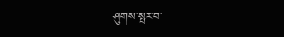ཤུགས་སྤར་བ་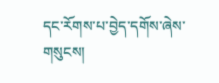དང་རོགས་པ་བྱེད་དགོས་ཞེས་གསུངས།